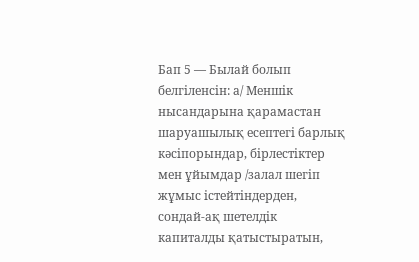Бап 5 — Былай болып белгiленсiн: а/ Меншiк нысандарына қарамастан шаруашылық есептегi барлық кәсiпорындар, бiрлестiктер мен ұйымдар /залал шегiп жұмыс iстейтiндерден, сондай-ақ шетелдiк капиталды қатыстыратын,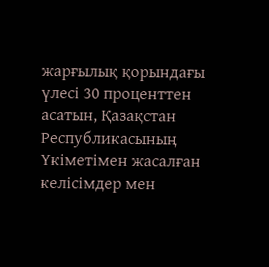жарғылық қорындағы үлесi 30 проценттен асатын, Қазақстан Республикасының Үкiметiмен жасалған келiсiмдер мен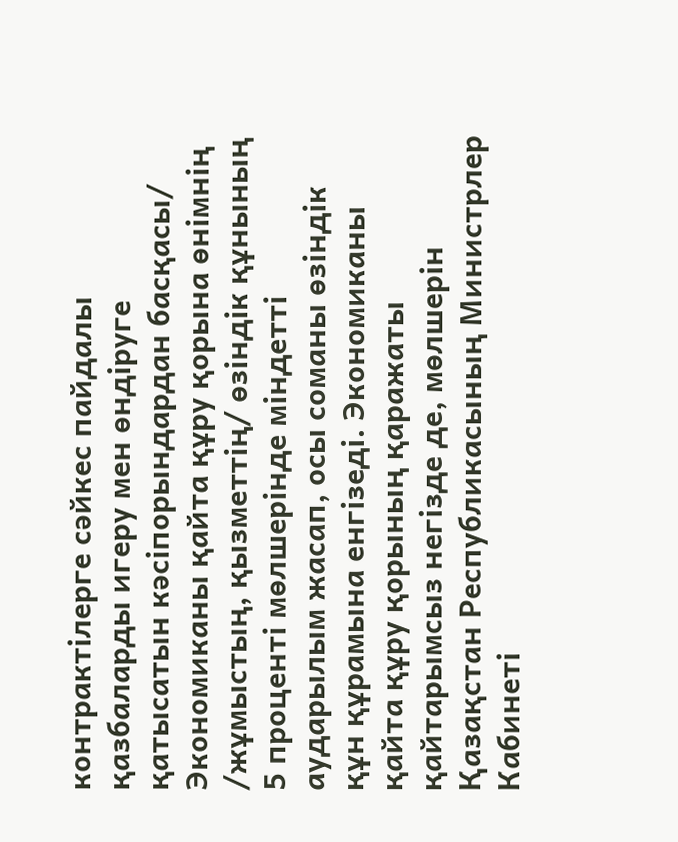контрактiлерге сәйкес пайдалы қазбаларды игеру мен өндiруге қатысатын кәсiпорындардан басқасы/ Экономиканы қайта құру қорына өнiмнiң /жұмыстың, қызметтiң/ өзiндiк құнының 5 процентi мөлшерiнде мiндеттi аударылым жасап, осы соманы өзiндiк құн құрамына енгiзедi. Экономиканы қайта құру қорының қаражаты қайтарымсыз негiзде де, мөлшерiн Қазақстан Республикасының Министрлер Кабинетi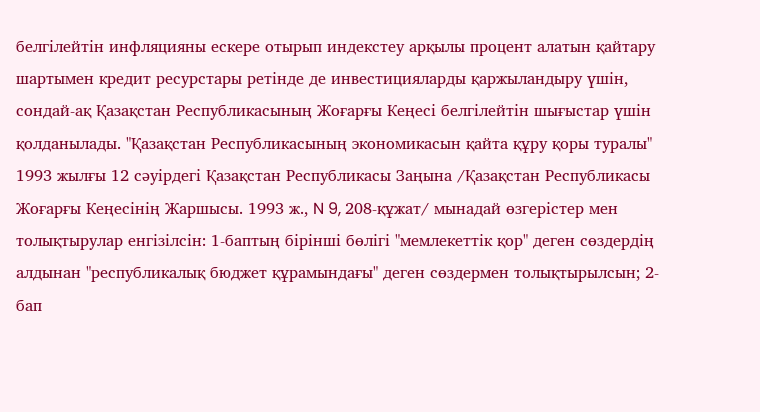белгiлейтiн инфляцияны ескере отырып индекстеу арқылы процент алатын қайтару шартымен кредит ресурстары ретiнде де инвестицияларды қаржыландыру үшiн, сондай-ақ Қазақстан Республикасының Жоғарғы Кеңесi белгiлейтiн шығыстар үшiн қолданылады. "Қазақстан Республикасының экономикасын қайта құру қоры туралы" 1993 жылғы 12 сәуiрдегi Қазақстан Республикасы Заңына /Қазақстан Республикасы Жоғарғы Кеңесiнiң Жаршысы. 1993 ж., N 9, 208-құжат/ мынадай өзгерiстер мен толықтырулар енгiзiлсiн: 1-баптың бiрiншi бөлiгi "мемлекеттiк қор" деген сөздердiң алдынан "республикалық бюджет құрамындағы" деген сөздермен толықтырылсын; 2-бап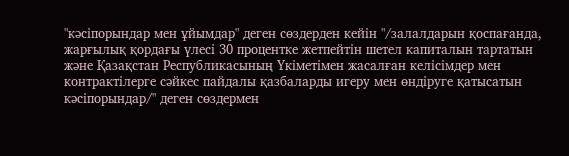"кәсiпорындар мен ұйымдар" деген сөздерден кейiн "/залалдарын қоспағанда, жарғылық қордағы үлесi 30 процентке жетпейтiн шетел капиталын тартатын және Қазақстан Республикасының Үкiметiмен жасалған келiсiмдер мен контрактiлерге сәйкес пайдалы қазбаларды игеру мен өндiруге қатысатын кәсiпорындар/" деген сөздермен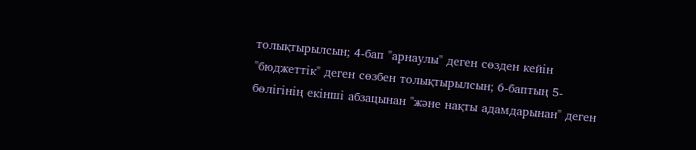толықтырылсын; 4-бап "арнаулы" деген сөзден кейiн "бюджеттiк" деген сөзбен толықтырылсын; 6-баптың 5-бөлiгiнiң екiншi абзацынан "және нақты адамдарынан" деген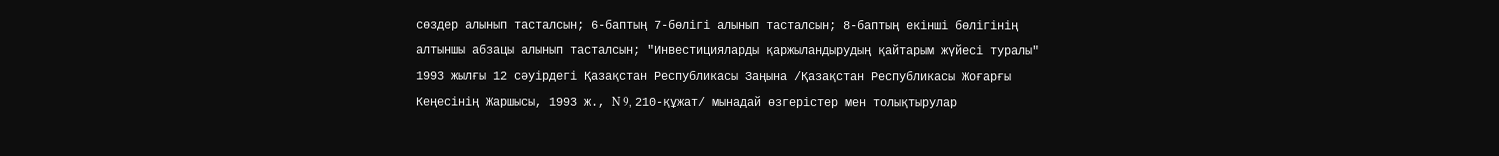сөздер алынып тасталсын; 6-баптың 7-бөлiгi алынып тасталсын; 8-баптың екiншi бөлiгiнiң алтыншы абзацы алынып тасталсын; "Инвестицияларды қаржыландырудың қайтарым жүйесi туралы" 1993 жылғы 12 сәуiрдегi Қазақстан Республикасы Заңына /Қазақстан Республикасы Жоғарғы Кеңесiнiң Жаршысы, 1993 ж., N 9, 210-құжат/ мынадай өзгерiстер мен толықтырулар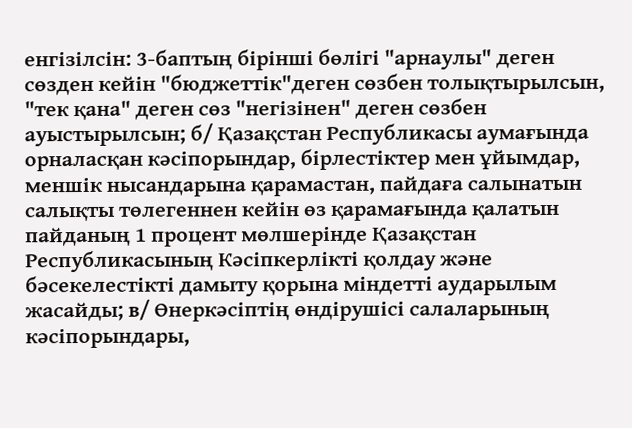енгiзiлсiн: 3-баптың бiрiншi бөлiгi "арнаулы" деген сөзден кейiн "бюджеттiк"деген сөзбен толықтырылсын, "тек қана" деген сөз "негiзiнен" деген сөзбен ауыстырылсын; б/ Қазақстан Республикасы аумағында орналасқан кәсiпорындар, бiрлестiктер мен ұйымдар, меншiк нысандарына қарамастан, пайдаға салынатын салықты төлегеннен кейiн өз қарамағында қалатын пайданың 1 процент мөлшерiнде Қазақстан Республикасының Кәсiпкерлiктi қолдау және бәсекелестiктi дамыту қорына мiндеттi аударылым жасайды; в/ Өнеркәсiптiң өндiрушiсi салаларының кәсiпорындары,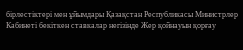бiрлестiктерi мен ұйымдары Қазақстан Республикасы Министрлер Кабинетi бекiткен ставкалар негiзiнде Жер қойнауын қорғау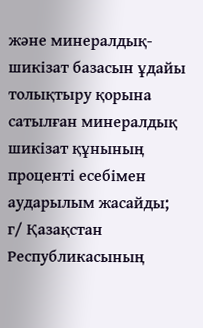және минералдық-шикiзат базасын ұдайы толықтыру қорына сатылған минералдық шикiзат құнының процентi есебiмен аударылым жасайды; г/ Қазақстан Республикасының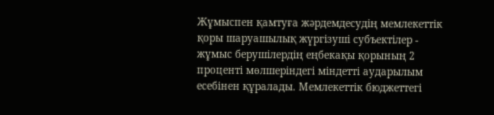Жұмыспен қамтуға жәрдемдесудiң мемлекеттiк қоры шаруашылық жүргiзушi субъектiлер - жұмыс берушiлердiң еңбекақы қорының 2 процентi мөлшерiндегi мiндеттi аударылым есебiнен құралады. Мемлекеттiк бюджеттегi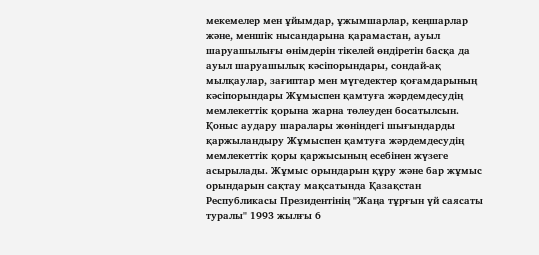мекемелер мен ұйымдар, ұжымшарлар, кеңшарлар және, меншiк нысандарына қарамастан, ауыл шаруашылығы өнiмдерiн тiкелей өндiретiн басқа да ауыл шаруашылық кәсiпорындары, сондай-ақ мылқаулар, зағиптар мен мүгедектер қоғамдарының кәсiпорындары Жұмыспен қамтуға жәрдемдесудiң мемлекеттiк қорына жарна төлеуден босатылсын. Қоныс аудару шаралары жөнiндегi шығындарды қаржыландыру Жұмыспен қамтуға жәрдемдесудiң мемлекеттiк қоры қаржысының есебiнен жүзеге асырылады. Жұмыс орындарын құру және бар жұмыс орындарын сақтау мақсатында Қазақстан Республикасы Президентiнiң "Жаңа тұрғын үй саясаты туралы" 1993 жылғы 6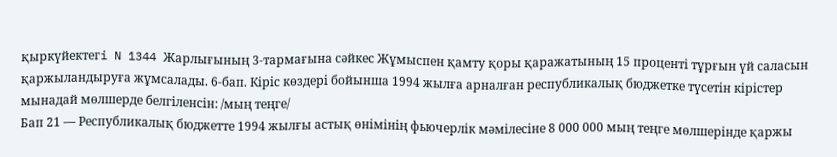қыркүйектегi N 1344 Жарлығының 3-тармағына сәйкес Жұмыспен қамту қоры қаражатының 15 процентi тұрғын үй саласын қаржыландыруға жұмсалады. 6-бап. Кiрiс көздерi бойынша 1994 жылға арналған республикалық бюджетке түсетiн кiрiстер мынадай мөлшерде белгiленсiн: /мың теңге/
Бап 21 — Республикалық бюджетте 1994 жылғы астық өнiмiнiң фьючерлiк мәмiлесiне 8 000 000 мың теңге мөлшерiнде қаржы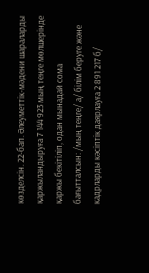көзделсiн. 22-бап. Әлеуметтiк-мәдени шараларды қаржыландыруға 7 144 923 мың теңге мөлшерiнде қаржы бекiтiлiп, одан мынадай сома бағытталсын: /мың теңге/ а/ бiлiм беруге және кадрларды кәсiптiк даярлауға 2 891 217 б/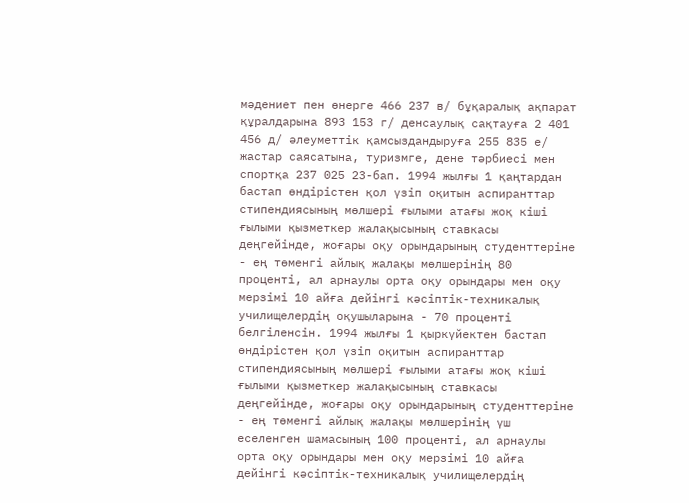мәдениет пен өнерге 466 237 в/ бұқаралық ақпарат құралдарына 893 153 г/ денсаулық сақтауға 2 401 456 д/ әлеуметтiк қамсыздандыруға 255 835 е/ жастар саясатына, туризмге, дене тәрбиесi мен спортқа 237 025 23-бап. 1994 жылғы 1 қаңтардан бастап өндiрiстен қол үзiп оқитын аспиранттар стипендиясының мөлшерi ғылыми атағы жоқ кiшi ғылыми қызметкер жалақысының ставкасы деңгейiнде, жоғары оқу орындарының студенттерiне - ең төменгi айлық жалақы мөлшерiнiң 80 процентi, ал арнаулы орта оқу орындары мен оқу мерзiмi 10 айға дейiнгi кәсiптiк-техникалық училищелердiң оқушыларына - 70 процентi белгiленсiн. 1994 жылғы 1 қыркүйектен бастап өндiрiстен қол үзiп оқитын аспиранттар стипендиясының мөлшерi ғылыми атағы жоқ кiшi ғылыми қызметкер жалақысының ставкасы деңгейiнде, жоғары оқу орындарының студенттерiне - ең төменгi айлық жалақы мөлшерiнiң үш еселенген шамасының 100 процентi, ал арнаулы орта оқу орындары мен оқу мерзiмi 10 айға дейiнгi кәсiптiк-техникалық училищелердiң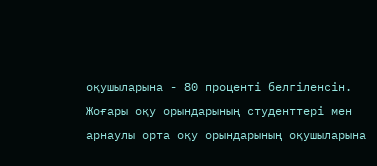оқушыларына - 80 процентi белгiленсiн. Жоғары оқу орындарының студенттерi мен арнаулы орта оқу орындарының оқушыларына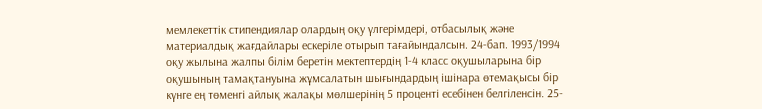мемлекеттiк стипендиялар олардың оқу үлгерiмдерi, отбасылық және материалдық жағдайлары ескерiле отырып тағайындалсын. 24-бап. 1993/1994 оқу жылына жалпы бiлiм беретiн мектептердiң 1-4 класс оқушыларына бiр оқушының тамақтануына жұмсалатын шығындардың iшiнара өтемақысы бiр күнге ең төменгi айлық жалақы мөлшерiнiң 5 процентi есебiнен белгiленсiн. 25-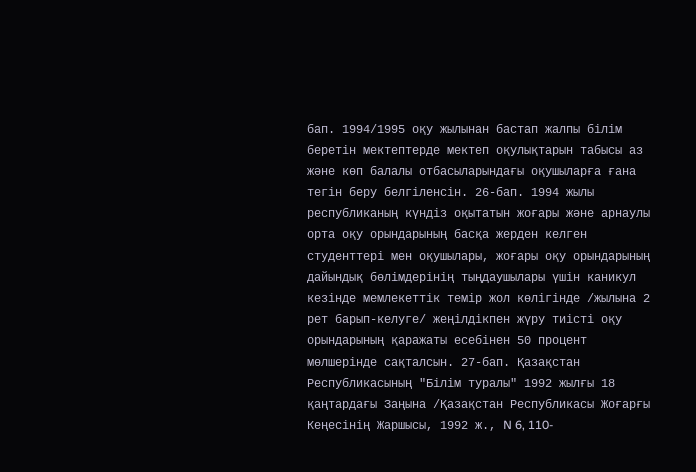бап. 1994/1995 оқу жылынан бастап жалпы бiлiм беретiн мектептерде мектеп оқулықтарын табысы аз және көп балалы отбасыларындағы оқушыларға ғана тегiн беру белгiленсiн. 26-бап. 1994 жылы республиканың күндiз оқытатын жоғары және арнаулы орта оқу орындарының басқа жерден келген студенттерi мен оқушылары, жоғары оқу орындарының дайындық бөлiмдерiнiң тыңдаушылары үшiн каникул кезiнде мемлекеттiк темiр жол көлiгiнде /жылына 2 рет барып-келуге/ жеңiлдiкпен жүру тиiстi оқу орындарының қаражаты есебiнен 50 процент мөлшерiнде сақталсын. 27-бап. Қазақстан Республикасының "Бiлiм туралы" 1992 жылғы 18 қаңтардағы Заңына /Қазақстан Республикасы Жоғарғы Кеңесiнiң Жаршысы, 1992 ж., N 6, 110-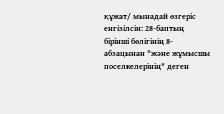құжат/ мынадай өзгерiс енгiзiлсiн: 28-баптың бiрiншi бөлiгiнiң 8-абзацынан "және жұмысшы поселкелерiнiң" деген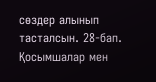сөздер алынып тасталсын. 28-бап. Қосымшалар мен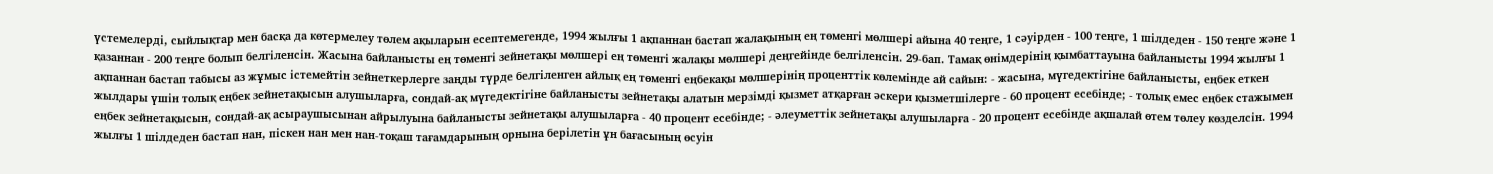үстемелердi, сыйлықтар мен басқа да көтермелеу төлем ақыларын есептемегенде, 1994 жылғы 1 ақпаннан бастап жалақының ең төменгi мөлшерi айына 40 теңге, 1 сәуiрден - 100 теңге, 1 шiлдеден - 150 теңге және 1 қазаннан - 200 теңге болып белгiленсiн. Жасына байланысты ең төменгi зейнетақы мөлшерi ең төменгi жалақы мөлшерi деңгейiнде белгiленсiн. 29-бап. Тамақ өнiмдерiнiң қымбаттауына байланысты 1994 жылғы 1 ақпаннан бастап табысы аз жұмыс iстемейтiн зейнеткерлерге заңды түрде белгiленген айлық ең төменгi еңбекақы мөлшерiнiң проценттiк көлемiнде ай сайын: - жасына, мүгедектiгiне байланысты, еңбек еткен жылдары үшiн толық еңбек зейнетақысын алушыларға, сондай-ақ мүгедектiгiне байланысты зейнетақы алатын мерзiмдi қызмет атқарған әскери қызметшiлерге - 60 процент есебiнде; - толық емес еңбек стажымен еңбек зейнетақысын, сондай-ақ асыраушысынан айрылуына байланысты зейнетақы алушыларға - 40 процент есебiнде; - әлеуметтiк зейнетақы алушыларға - 20 процент есебiнде ақшалай өтем төлеу көзделсiн. 1994 жылғы 1 шiлдеден бастап нан, пiскен нан мен нан-тоқаш тағамдарының орнына берiлетiн ұн бағасының өсуiн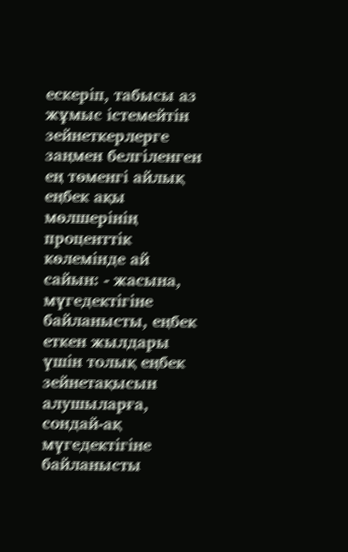ескерiп, табысы аз жұмыс iстемейтiн зейнеткерлерге заңмен белгiленген ең төменгi айлық еңбек ақы мөлшерiнiң проценттiк көлемiнде ай сайын: - жасына, мүгедектiгiне байланысты, еңбек еткен жылдары үшiн толық еңбек зейнетақысын алушыларға, сондай-ақ мүгедектiгiне байланысты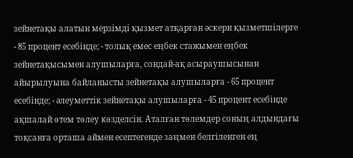зейнетақы алатын мерзiмдi қызмет атқарған әскери қызметшiлерге - 85 процент есебiнде; - толық емес еңбек стажымен еңбек зейнетақысымен алушыларға, сондай-ақ асыраушысынан айырылуына байланысты зейнетақы алушыларға - 65 процент есебiнде; - әлеуметтiк зейнетақы алушыларға - 45 процент есебiнде ақшалай өтем төлеу көзделсiн. Аталған төлемдер соның алдындағы тоқсанға орташа аймен есептегенде заңмен белгiленген ең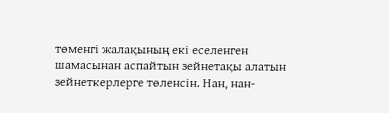төменгi жалақының екi еселенген шамасынан аспайтын зейнетақы алатын зейнеткерлерге төленсiн. Нан, нан-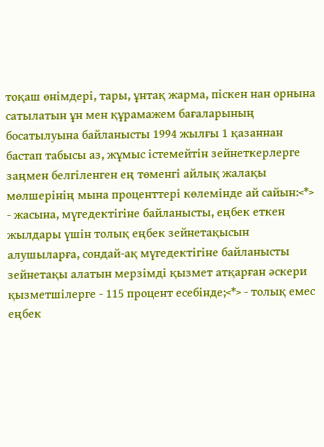тоқаш өнiмдерi, тары, ұнтақ жарма, пiскен нан орнына сатылатын ұн мен құрамажем бағаларының босатылуына байланысты 1994 жылғы 1 қазаннан бастап табысы аз, жұмыс iстемейтiн зейнеткерлерге заңмен белгiленген ең төменгi айлық жалақы мөлшерiнiң мына проценттерi көлемiнде ай сайын:<*> - жасына, мүгедектiгiне байланысты, еңбек еткен жылдары үшiн толық еңбек зейнетақысын алушыларға, сондай-ақ мүгедектiгiне байланысты зейнетақы алатын мерзiмдi қызмет атқарған әскери қызметшiлерге - 115 процент есебiнде;<*> - толық емес еңбек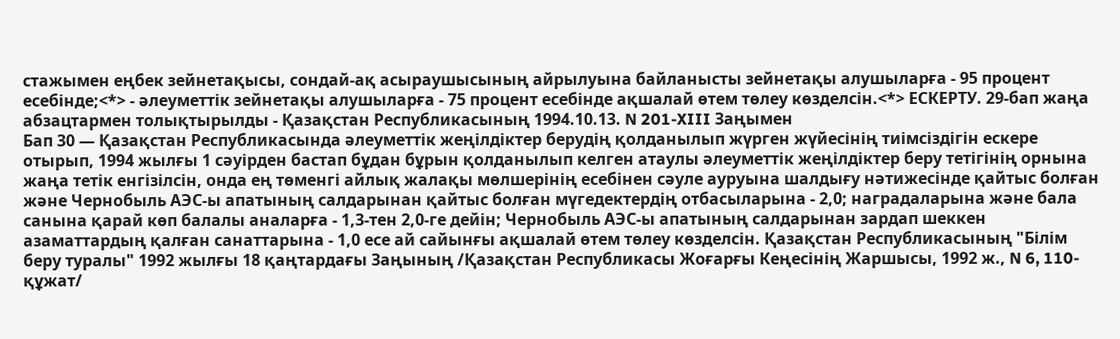стажымен еңбек зейнетақысы, сондай-ақ асыраушысының айрылуына байланысты зейнетақы алушыларға - 95 процент есебiнде;<*> - әлеуметтiк зейнетақы алушыларға - 75 процент есебiнде ақшалай өтем төлеу көзделсiн.<*> ЕСКЕРТУ. 29-бап жаңа абзацтармен толықтырылды - Қазақстан Республикасының 1994.10.13. N 201-XIII Заңымен
Бап 30 — Қазақстан Республикасында әлеуметтiк жеңiлдiктер берудiң қолданылып жүрген жүйесiнiң тиiмсiздiгiн ескере отырып, 1994 жылғы 1 сәуiрден бастап бұдан бұрын қолданылып келген атаулы әлеуметтiк жеңiлдiктер беру тетiгiнiң орнына жаңа тетiк енгiзiлсiн, онда ең төменгi айлық жалақы мөлшерiнiң есебiнен сәуле ауруына шалдығу нәтижесiнде қайтыс болған және Чернобыль АЭС-ы апатының салдарынан қайтыс болған мүгедектердiң отбасыларына - 2,0; наградаларына және бала санына қарай көп балалы аналарға - 1,3-тен 2,0-ге дейiн; Чернобыль АЭС-ы апатының салдарынан зардап шеккен азаматтардың қалған санаттарына - 1,0 есе ай сайынғы ақшалай өтем төлеу көзделсiн. Қазақстан Республикасының "Бiлiм беру туралы" 1992 жылғы 18 қаңтардағы Заңының /Қазақстан Республикасы Жоғарғы Кеңесiнiң Жаршысы, 1992 ж., N 6, 110-құжат/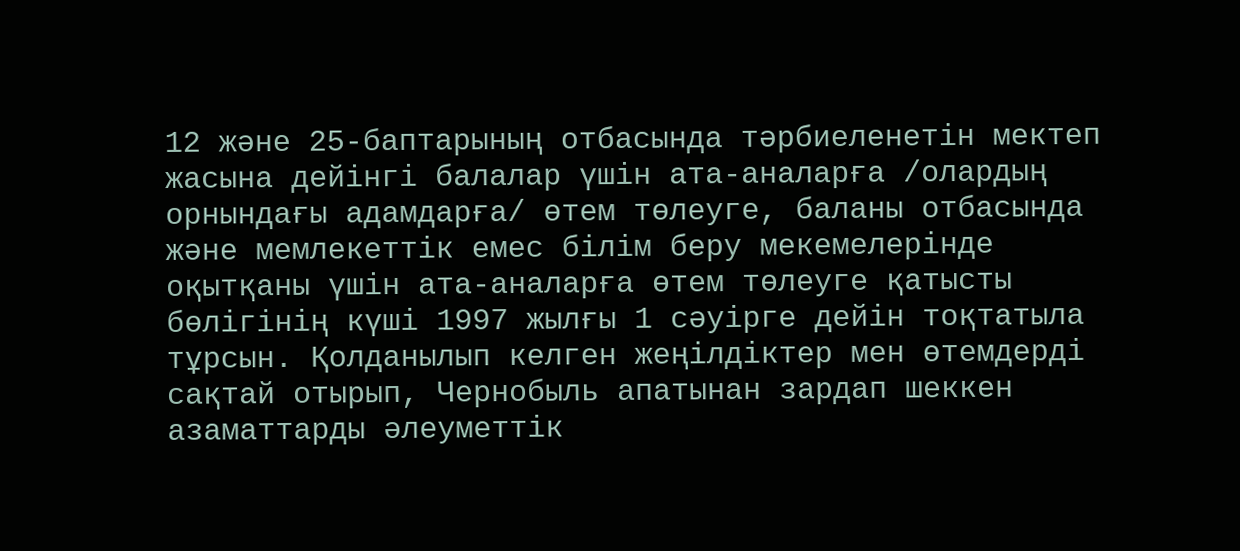12 және 25-баптарының отбасында тәрбиеленетiн мектеп жасына дейiнгi балалар үшiн ата-аналарға /олардың орнындағы адамдарға/ өтем төлеуге, баланы отбасында және мемлекеттiк емес бiлiм беру мекемелерiнде оқытқаны үшiн ата-аналарға өтем төлеуге қатысты бөлiгiнiң күшi 1997 жылғы 1 сәуiрге дейiн тоқтатыла тұрсын. Қолданылып келген жеңiлдiктер мен өтемдердi сақтай отырып, Чернобыль апатынан зардап шеккен азаматтарды әлеуметтiк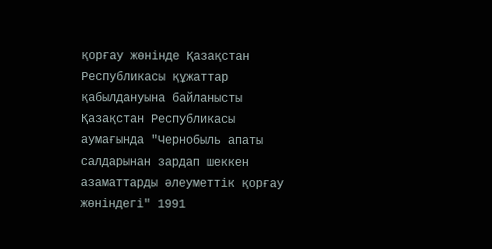қорғау жөнiнде Қазақстан Республикасы құжаттар қабылдануына байланысты Қазақстан Республикасы аумағында "Чернобыль апаты салдарынан зардап шеккен азаматтарды әлеуметтiк қорғау жөнiндегi" 1991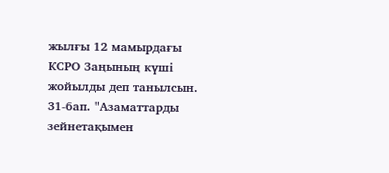жылғы 12 мамырдағы КСРО Заңының күшi жойылды деп танылсын. 31-бап. "Азаматтарды зейнетақымен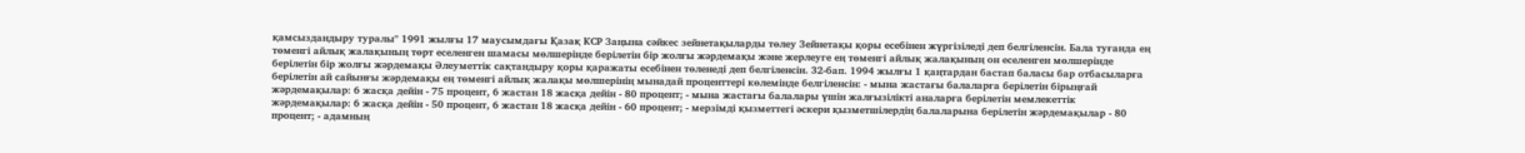қамсыздандыру туралы" 1991 жылғы 17 маусымдағы Қазақ КСР Заңына сәйкес зейнетақыларды төлеу Зейнетақы қоры есебiнен жүргiзiледi деп белгiленсiн. Бала туғанда ең төменгi айлық жалақының төрт еселенген шамасы мөлшерiнде берiлетiн бiр жолғы жәрдемақы және жерлеуге ең төменгi айлық жалақының он еселенген мөлшерiнде берiлетiн бiр жолғы жәрдемақы Әлеуметтiк сақтандыру қоры қаражаты есебiнен төленедi деп белгiленсiн. 32-бап. 1994 жылғы 1 қаңтардан бастап баласы бар отбасыларға берiлетiн ай сайынғы жәрдемақы ең төменгi айлық жалақы мөлшерiнiң мынадай проценттерi көлемiнде белгiленсiн: - мына жастағы балаларға берiлетiн бiрыңғай жәрдемақылар: 6 жасқа дейiн - 75 процент, 6 жастан 18 жасқа дейiн - 80 процент; - мына жастағы балалары үшiн жалғызiлiктi аналарға берiлетiн мемлекеттiк жәрдемақылар: 6 жасқа дейiн - 50 процент, 6 жастан 18 жасқа дейiн - 60 процент; - мерзiмдi қызметтегi әскери қызметшiлердiң балаларына берiлетiн жәрдемақылар - 80 процент; - адамның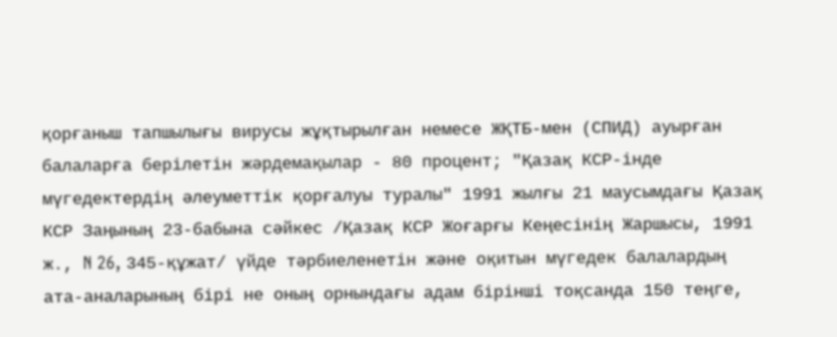қорғаныш тапшылығы вирусы жұқтырылған немесе ЖҚТБ-мен (СПИД) ауырған балаларға берiлетiн жәрдемақылар - 80 процент; "Қазақ КСР-iнде мүгедектердiң әлеуметтiк қорғалуы туралы" 1991 жылғы 21 маусымдағы Қазақ КСР Заңының 23-бабына сәйкес /Қазақ КСР Жоғарғы Кеңесiнiң Жаршысы, 1991 ж., N 26, 345-құжат/ үйде тәрбиеленетiн және оқитын мүгедек балалардың ата-аналарының бiрi не оның орнындағы адам бiрiншi тоқсанда 150 теңге,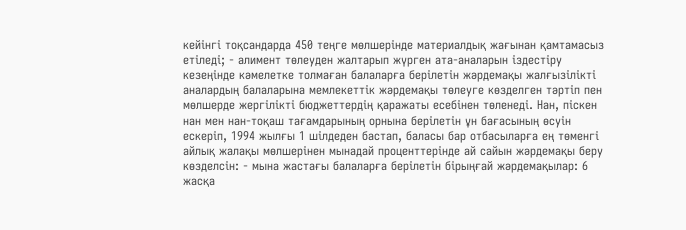кейiнгi тоқсандарда 450 теңге мөлшерiнде материалдық жағынан қамтамасыз етiледi; - алимент төлеуден жалтарып жүрген ата-аналарын iздестiру кезеңiнде кәмелетке толмаған балаларға берiлетiн жәрдемақы жалғызiлiктi аналардың балаларына мемлекеттiк жәрдемақы төлеуге көзделген тәртiп пен мөлшерде жергiлiктi бюджеттердiң қаражаты есебiнен төленедi. Нан, пiскен нан мен нан-тоқаш тағамдарының орнына берiлетiн ұн бағасының өсуiн ескерiп, 1994 жылғы 1 шiлдеден бастап, баласы бар отбасыларға ең төменгi айлық жалақы мөлшерiнен мынадай проценттерiнде ай сайын жәрдемақы беру көзделсiн: - мына жастағы балаларға берiлетiн бiрыңғай жәрдемақылар: 6 жасқа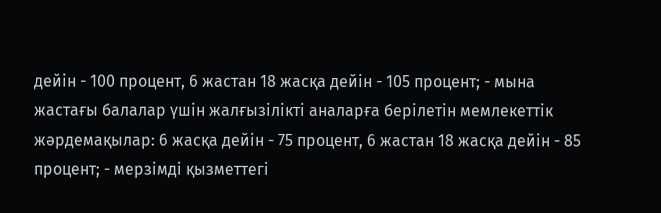дейiн - 100 процент, 6 жастан 18 жасқа дейiн - 105 процент; - мына жастағы балалар үшiн жалғызiлiктi аналарға берiлетiн мемлекеттiк жәрдемақылар: 6 жасқа дейiн - 75 процент, 6 жастан 18 жасқа дейiн - 85 процент; - мерзiмдi қызметтегi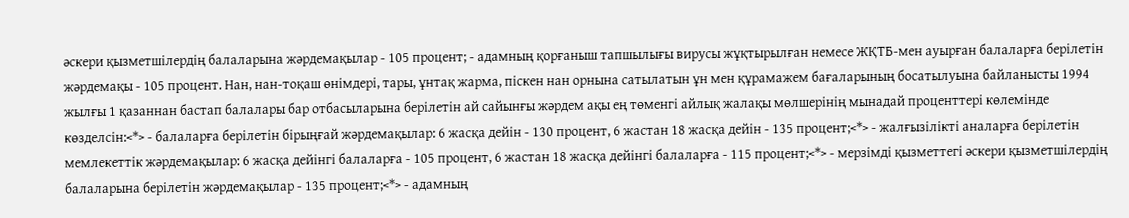әскери қызметшiлердiң балаларына жәрдемақылар - 105 процент; - адамның қорғаныш тапшылығы вирусы жұқтырылған немесе ЖҚТБ-мен ауырған балаларға берiлетiн жәрдемақы - 105 процент. Нан, нан-тоқаш өнiмдерi, тары, ұнтақ жарма, пiскен нан орнына сатылатын ұн мен құрамажем бағаларының босатылуына байланысты 1994 жылғы 1 қазаннан бастап балалары бар отбасыларына берiлетiн ай сайынғы жәрдем ақы ең төменгi айлық жалақы мөлшерiнiң мынадай проценттерi көлемiнде көзделсiн:<*> - балаларға берiлетiн бiрыңғай жәрдемақылар: 6 жасқа дейiн - 130 процент, 6 жастан 18 жасқа дейiн - 135 процент;<*> - жалғызiлiктi аналарға берiлетiн мемлекеттiк жәрдемақылар: 6 жасқа дейiнгi балаларға - 105 процент, 6 жастан 18 жасқа дейiнгi балаларға - 115 процент;<*> - мерзiмдi қызметтегi әскери қызметшiлердiң балаларына берiлетiн жәрдемақылар - 135 процент;<*> - адамның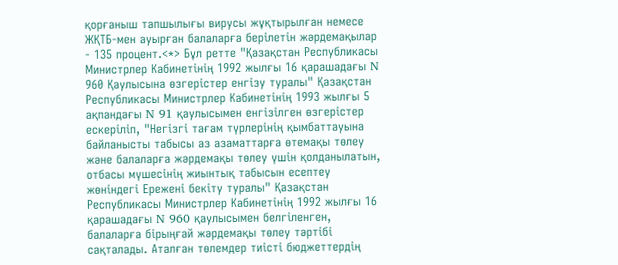қорғаныш тапшылығы вирусы жұқтырылған немесе ЖҚТБ-мен ауырған балаларға берiлетiн жәрдемақылар - 135 процент.<*> Бұл ретте "Қазақстан Республикасы Министрлер Кабинетiнiң 1992 жылғы 16 қарашадағы N 960 Қаулысына өзгерiстер енгiзу туралы" Қазақстан Республикасы Министрлер Кабинетiнiң 1993 жылғы 5 ақпандағы N 91 қаулысымен енгiзiлген өзгерiстер ескерiлiп, "Негiзгi тағам түрлерiнiң қымбаттауына байланысты табысы аз азаматтарға өтемақы төлеу және балаларға жәрдемақы төлеу үшiн қолданылатын, отбасы мүшесiнiң жиынтық табысын есептеу жөнiндегi Ереженi бекiту туралы" Қазақстан Республикасы Министрлер Кабинетiнiң 1992 жылғы 16 қарашадағы N 960 қаулысымен белгiленген, балаларға бiрыңғай жәрдемақы төлеу тәртiбi сақталады. Аталған төлемдер тиiстi бюджеттердiң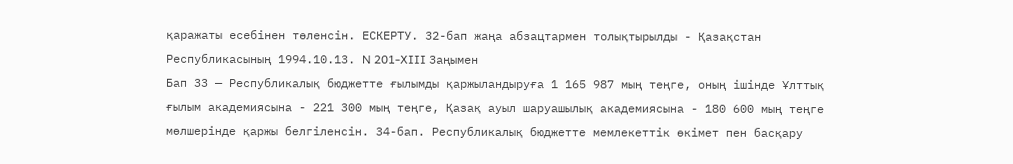қаражаты есебiнен төленсiн. ЕСКЕРТУ. 32-бап жаңа абзацтармен толықтырылды - Қазақстан Республикасының 1994.10.13. N 201-XIII Заңымен
Бап 33 — Республикалық бюджетте ғылымды қаржыландыруға 1 165 987 мың теңге, оның iшiнде Ұлттық ғылым академиясына - 221 300 мың теңге, Қазақ ауыл шаруашылық академиясына - 180 600 мың теңге мөлшерiнде қаржы белгiленсiн. 34-бап. Республикалық бюджетте мемлекеттiк өкiмет пен басқару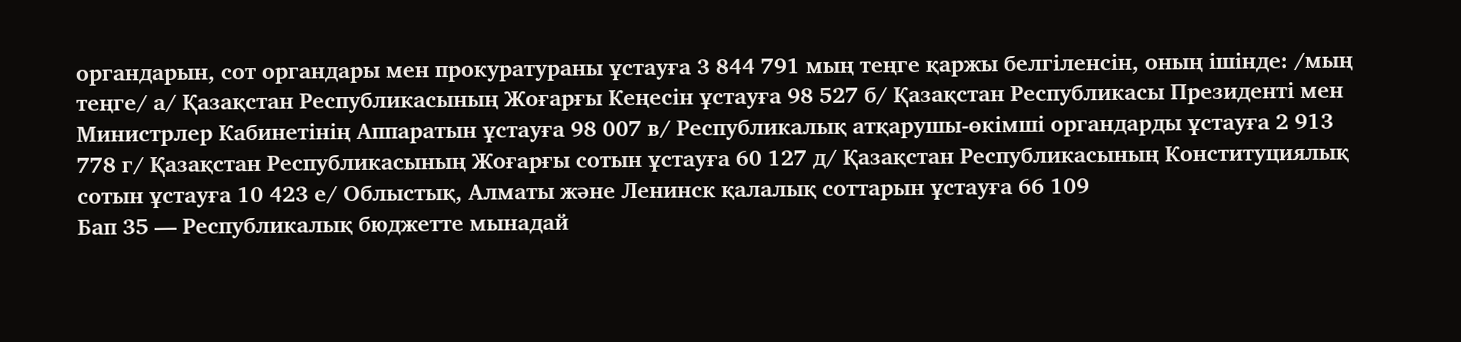органдарын, сот органдары мен прокуратураны ұстауға 3 844 791 мың теңге қаржы белгiленсiн, оның iшiнде: /мың теңге/ а/ Қазақстан Республикасының Жоғарғы Кеңесiн ұстауға 98 527 б/ Қазақстан Республикасы Президентi мен Министрлер Кабинетiнiң Аппаратын ұстауға 98 007 в/ Республикалық атқарушы-өкiмшi органдарды ұстауға 2 913 778 г/ Қазақстан Республикасының Жоғарғы сотын ұстауға 60 127 д/ Қазақстан Республикасының Конституциялық сотын ұстауға 10 423 е/ Облыстық, Алматы және Ленинск қалалық соттарын ұстауға 66 109
Бап 35 — Республикалық бюджетте мынадай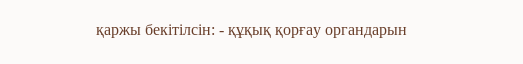қаржы бекiтiлсiн: - құқық қорғау органдарын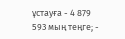ұстауға - 4 879 593 мың теңге; -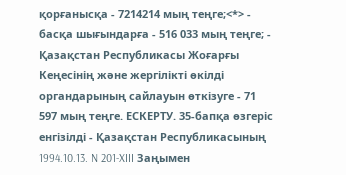қорғанысқа - 7214214 мың теңге;<*> - басқа шығындарға - 516 033 мың теңге; - Қазақстан Республикасы Жоғарғы Кеңесiнiң және жергiлiктi өкiлдi органдарының сайлауын өткiзуге - 71 597 мың теңге. ЕСКЕРТУ. 35-бапқа өзгерiс енгiзiлдi - Қазақстан Республикасының 1994.10.13. N 201-XIII Заңымен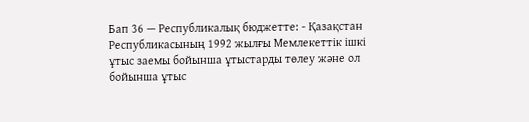Бап 36 — Республикалық бюджетте: - Қазақстан Республикасының 1992 жылғы Мемлекеттiк iшкi ұтыс заемы бойынша ұтыстарды төлеу және ол бойынша ұтыс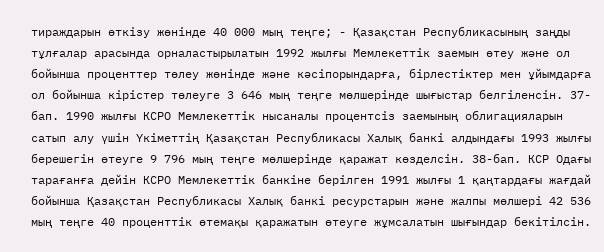тираждарын өткiзу жөнiнде 40 000 мың теңге; - Қазақстан Республикасының заңды тұлғалар арасында орналастырылатын 1992 жылғы Мемлекеттiк заемын өтеу және ол бойынша проценттер төлеу жөнiнде және кәсiпорындарға, бiрлестiктер мен ұйымдарға ол бойынша кiрiстер төлеуге 3 646 мың теңге мөлшерiнде шығыстар белгiленсiн. 37-бап. 1990 жылғы КСРО Мемлекеттiк нысаналы процентсiз заемының облигацияларын сатып алу үшiн Үкiметтiң Қазақстан Республикасы Халық банкi алдындағы 1993 жылғы берешегiн өтеуге 9 796 мың теңге мөлшерiнде қаражат көзделсiн. 38-бап. КСР Одағы тарағанға дейiн КСРО Мемлекеттiк банкiне берiлген 1991 жылғы 1 қаңтардағы жағдай бойынша Қазақстан Республикасы Халық банкi ресурстарын және жалпы мөлшерi 42 536 мың теңге 40 проценттiк өтемақы қаражатын өтеуге жұмсалатын шығындар бекiтiлсiн.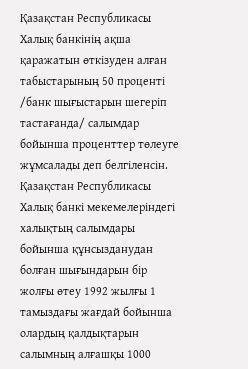Қазақстан Республикасы Халық банкiнiң ақша қаражатын өткiзуден алған табыстарының 50 процентi /банк шығыстарын шегерiп тастағанда/ салымдар бойынша проценттер төлеуге жұмсалады деп белгiленсiн. Қазақстан Республикасы Халық банкi мекемелерiндегi халықтың салымдары бойынша құнсызданудан болған шығындарын бiр жолғы өтеу 1992 жылғы 1 тамыздағы жағдай бойынша олардың қалдықтарын салымның алғашқы 1000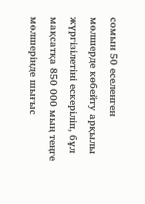сомын 50 еселенген мөлшерде көбейту арқылы жүргiзiлетiнi ескерiлiп, бұл мақсатқа 850 000 мың теңге мөлшерiнде шығыс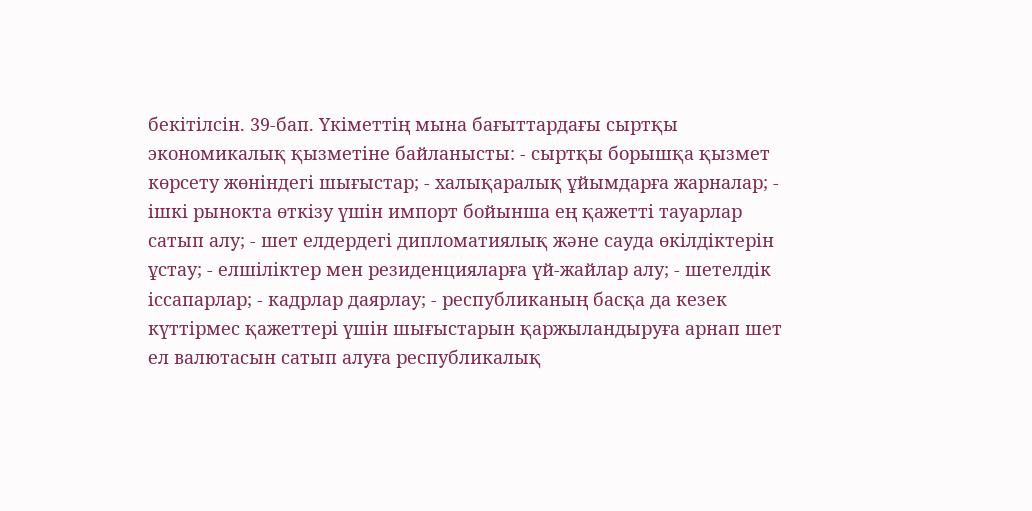бекiтiлсін. 39-бап. Үкiметтiң мына бағыттардағы сыртқы экономикалық қызметiне байланысты: - сыртқы борышқа қызмет көрсету жөнiндегi шығыстар; - халықаралық ұйымдарға жарналар; - iшкi рынокта өткiзу үшiн импорт бойынша ең қажеттi тауарлар сатып алу; - шет елдердегi дипломатиялық және сауда өкiлдiктерiн ұстау; - елшiлiктер мен резиденцияларға үй-жайлар алу; - шетелдiк iссапарлар; - кадрлар даярлау; - республиканың басқа да кезек күттiрмес қажеттерi үшiн шығыстарын қаржыландыруға арнап шет ел валютасын сатып алуға республикалық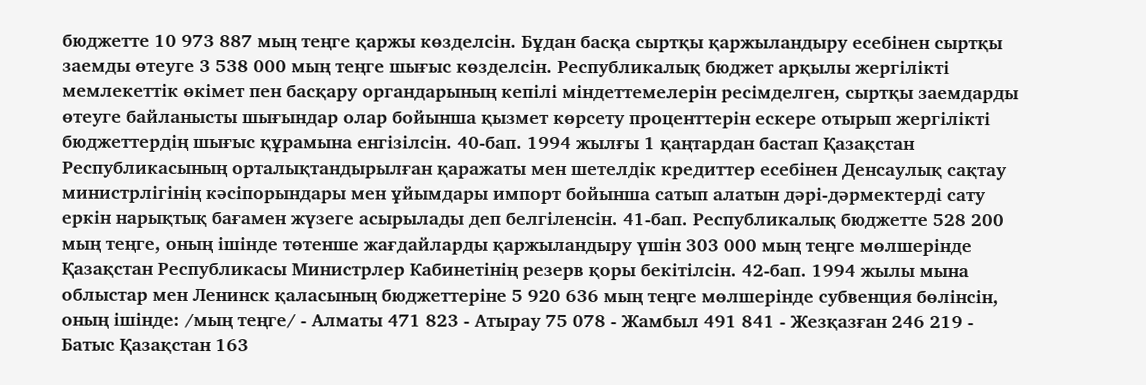бюджетте 10 973 887 мың теңге қаржы көзделсiн. Бұдан басқа сыртқы қаржыландыру есебiнен сыртқы заемды өтеуге 3 538 000 мың теңге шығыс көзделсiн. Республикалық бюджет арқылы жергiлiктi мемлекеттiк өкiмет пен басқару органдарының кепiлi мiндеттемелерiн ресiмделген, сыртқы заемдарды өтеуге байланысты шығындар олар бойынша қызмет көрсету проценттерiн ескере отырып жергiліктi бюджеттердiң шығыс құрамына енгiзiлсiн. 40-бап. 1994 жылғы 1 қаңтардан бастап Қазақстан Республикасының орталықтандырылған қаражаты мен шетелдiк кредиттер есебiнен Денсаулық сақтау министрлiгiнiң кәсiпорындары мен ұйымдары импорт бойынша сатып алатын дәрi-дәрмектердi сату еркiн нарықтық бағамен жүзеге асырылады деп белгiленсiн. 41-бап. Республикалық бюджетте 528 200 мың теңге, оның iшiнде төтенше жағдайларды қаржыландыру үшiн 303 000 мың теңге мөлшерiнде Қазақстан Республикасы Министрлер Кабинетiнiң резерв қоры бекiтiлсiн. 42-бап. 1994 жылы мына облыстар мен Ленинск қаласының бюджеттерiне 5 920 636 мың теңге мөлшерiнде субвенция бөлiнсiн, оның iшiнде: /мың теңге/ - Алматы 471 823 - Атырау 75 078 - Жамбыл 491 841 - Жезқазған 246 219 - Батыс Қазақстан 163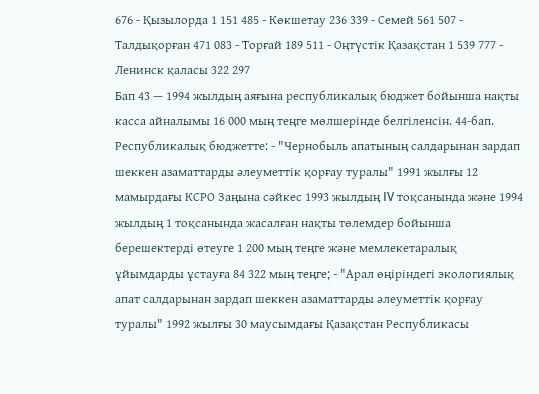676 - Қызылорда 1 151 485 - Көкшетау 236 339 - Семей 561 507 - Талдықорған 471 083 - Торғай 189 511 - Оңтүстiк Қазақстан 1 539 777 - Ленинск қаласы 322 297
Бап 43 — 1994 жылдың аяғына республикалық бюджет бойынша нақты касса айналымы 16 000 мың теңге мөлшерiнде белгiленсiн. 44-бап. Республикалық бюджетте: - "Чернобыль апатының салдарынан зардап шеккен азаматтарды әлеуметтiк қорғау туралы" 1991 жылғы 12 мамырдағы КСРО Заңына сәйкес 1993 жылдың IV тоқсанында және 1994 жылдың 1 тоқсанында жасалған нақты төлемдер бойынша берешектердi өтеуге 1 200 мың теңге және мемлекетаралық ұйымдарды ұстауға 84 322 мың теңге; - "Арал өңiрiндегi экологиялық апат салдарынан зардап шеккен азаматтарды әлеуметтiк қорғау туралы" 1992 жылғы 30 маусымдағы Қазақстан Республикасы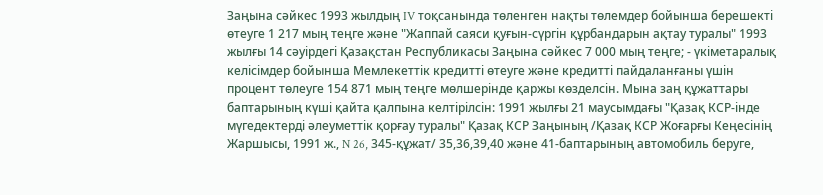Заңына сәйкес 1993 жылдың IV тоқсанында төленген нақты төлемдер бойынша берешектi өтеуге 1 217 мың теңге және "Жаппай саяси қуғын-сүргiн құрбандарын ақтау туралы" 1993 жылғы 14 сәуiрдегi Қазақстан Республикасы Заңына сәйкес 7 000 мың теңге; - үкiметаралық келiсiмдер бойынша Мемлекеттiк кредиттi өтеуге және кредиттi пайдаланғаны үшiн процент төлеуге 154 871 мың теңге мөлшерiнде қаржы көзделсiн. Мына заң құжаттары баптарының күшi қайта қалпына келтiрiлсiн: 1991 жылғы 21 маусымдағы "Қазақ КСР-iнде мүгедектердi әлеуметтiк қорғау туралы" Қазақ КСР Заңының /Қазақ КСР Жоғарғы Кеңесiнiң Жаршысы, 1991 ж., N 26, 345-құжат/ 35,36,39,40 және 41-баптарының автомобиль беруге,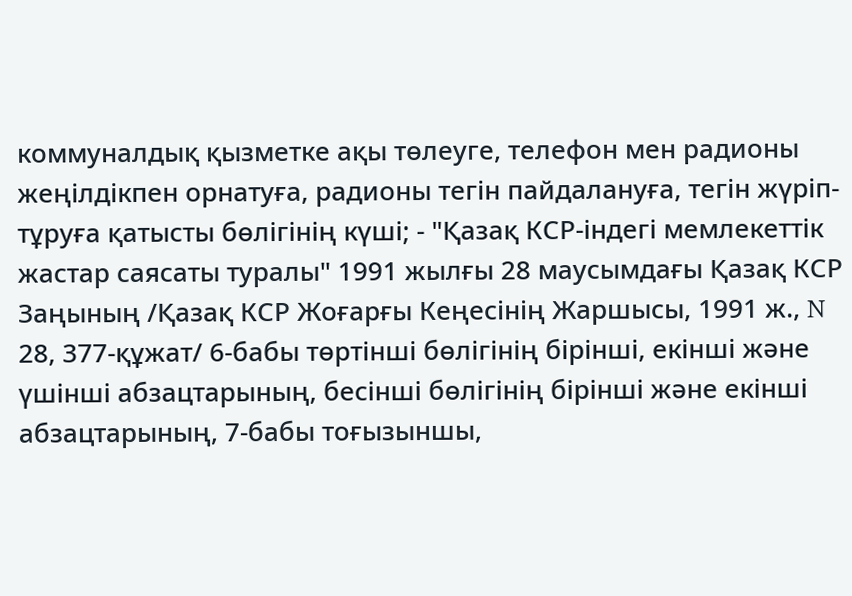коммуналдық қызметке ақы төлеуге, телефон мен радионы жеңiлдiкпен орнатуға, радионы тегiн пайдалануға, тегiн жүрiп-тұруға қатысты бөлiгiнiң күшi; - "Қазақ КСР-iндегi мемлекеттiк жастар саясаты туралы" 1991 жылғы 28 маусымдағы Қазақ КСР Заңының /Қазақ КСР Жоғарғы Кеңесiнiң Жаршысы, 1991 ж., N 28, 377-құжат/ 6-бабы төртiншi бөлiгiнiң бiрiншi, екiншi және үшiншi абзацтарының, бесiншi бөлiгiнiң бiрiншi және екiншi абзацтарының, 7-бабы тоғызыншы,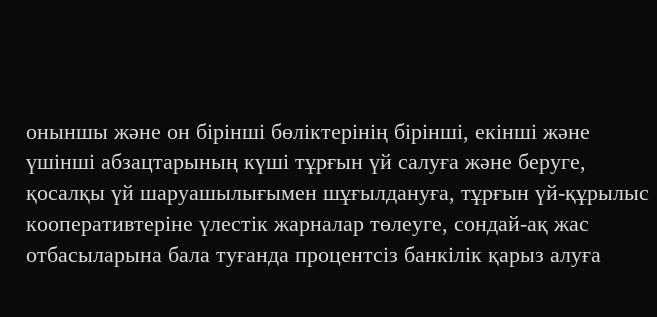оныншы және он бiрiншi бөлiктерiнiң бiрiншi, екiншi және үшiншi абзацтарының күшi тұрғын үй салуға және беруге, қосалқы үй шаруашылығымен шұғылдануға, тұрғын үй-құрылыс кооперативтерiне үлестiк жарналар төлеуге, сондай-ақ жас отбасыларына бала туғанда процентсiз банкiлiк қарыз алуға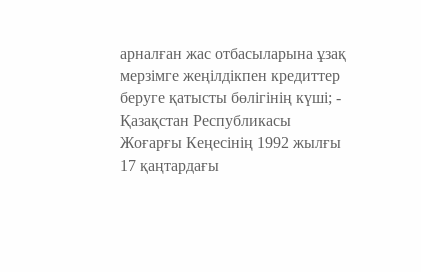арналған жас отбасыларына ұзақ мерзiмге жеңiлдiкпен кредиттер беруге қатысты бөлiгiнiң күшi; - Қазақстан Республикасы Жоғарғы Кеңесiнiң 1992 жылғы 17 қаңтардағы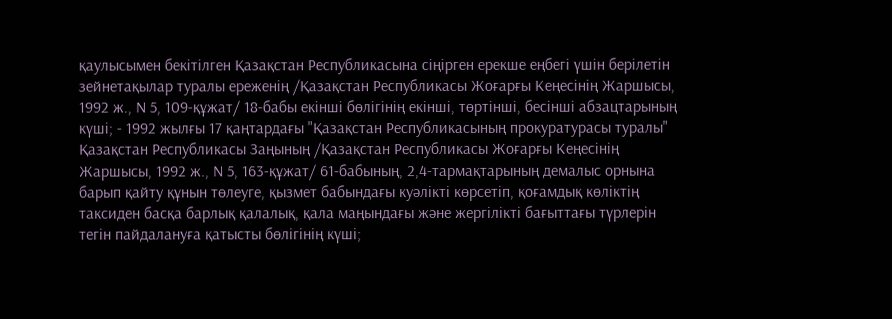қаулысымен бекiтiлген Қазақстан Республикасына сiңiрген ерекше еңбегi үшiн берiлетiн зейнетақылар туралы ереженiң /Қазақстан Республикасы Жоғарғы Кеңесiнiң Жаршысы, 1992 ж., N 5, 109-құжат/ 18-бабы екiншi бөлiгiнiң екiншi, төртiншi, бесiншi абзацтарының күшi; - 1992 жылғы 17 қаңтардағы "Қазақстан Республикасының прокуратурасы туралы" Қазақстан Республикасы Заңының /Қазақстан Республикасы Жоғарғы Кеңесiнiң Жаршысы, 1992 ж., N 5, 163-құжат/ 61-бабының, 2,4-тармақтарының демалыс орнына барып қайту құнын төлеуге, қызмет бабындағы куәлiктi көрсетiп, қоғамдық көлiктiң таксиден басқа барлық қалалық, қала маңындағы және жергiлiктi бағыттағы түрлерiн тегiн пайдалануға қатысты бөлiгiнiң күшi;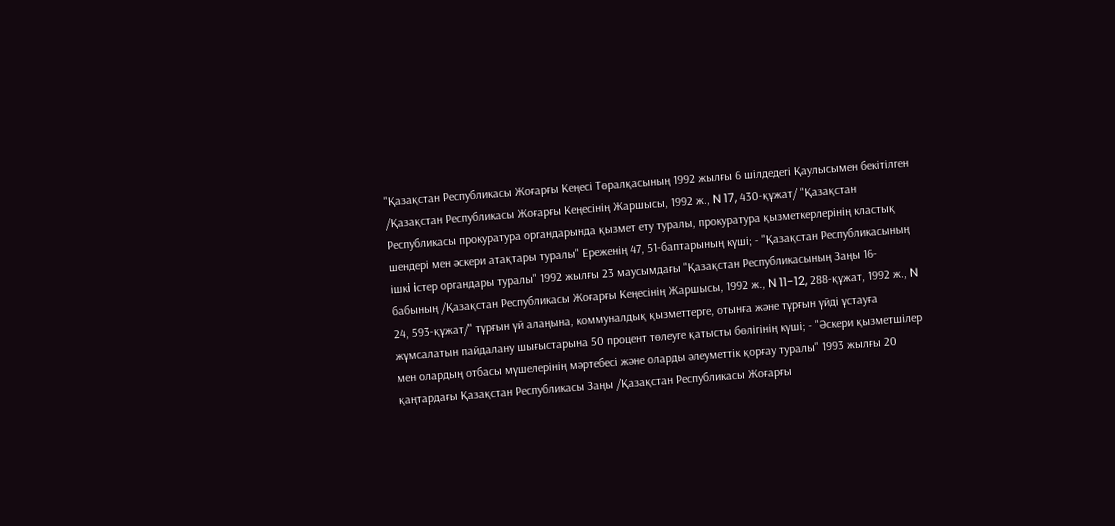"Қазақстан Республикасы Жоғарғы Кеңесi Төралқасының 1992 жылғы 6 шiлдедегi Қаулысымен бекiтiлген /Қазақстан Республикасы Жоғарғы Кеңесiнiң Жаршысы, 1992 ж., N 17, 430-құжат/ "Қазақстан Республикасы прокуратура органдарында қызмет ету туралы, прокуратура қызметкерлерiнiң кластық шендерi мен әскери атақтары туралы" Ереженiң 47, 51-баптарының күшi; - "Қазақстан Республикасының iшкi iстер органдары туралы" 1992 жылғы 23 маусымдағы "Қазақстан Республикасының Заңы 16-бабының /Қазақстан Республикасы Жоғарғы Кеңесiнiң Жаршысы, 1992 ж., N 11-12, 288-құжат, 1992 ж., N 24, 593-құжат/" тұрғын үй алаңына, коммуналдық қызметтерге, отынға және тұрғын үйдi ұстауға жұмсалатын пайдалану шығыстарына 50 процент төлеуге қатысты бөлiгiнiң күшi; - "Әскери қызметшiлер мен олардың отбасы мүшелерiнiң мәртебесi және оларды әлеуметтiк қорғау туралы" 1993 жылғы 20 қаңтардағы Қазақстан Республикасы Заңы /Қазақстан Республикасы Жоғарғы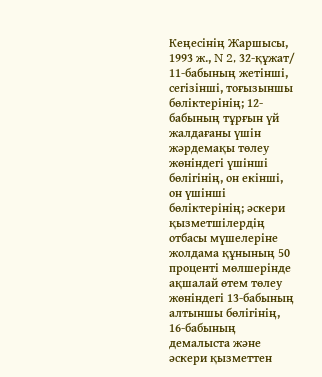Кеңесiнiң Жаршысы, 1993 ж., N 2, 32-құжат/ 11-бабының жетiншi, сегiзiншi, тоғызыншы бөлiктерiнiң; 12-бабының тұрғын үй жалдағаны үшiн жәрдемақы төлеу жөнiндегi үшiншi бөлiгiнiң, он екiншi, он үшiншi бөлiктерiнiң; әскери қызметшiлердiң отбасы мүшелерiне жолдама құнының 50 процентi мөлшерiнде ақшалай өтем төлеу жөнiндегi 13-бабының алтыншы бөлiгiнiң, 16-бабының демалыста және әскери қызметтен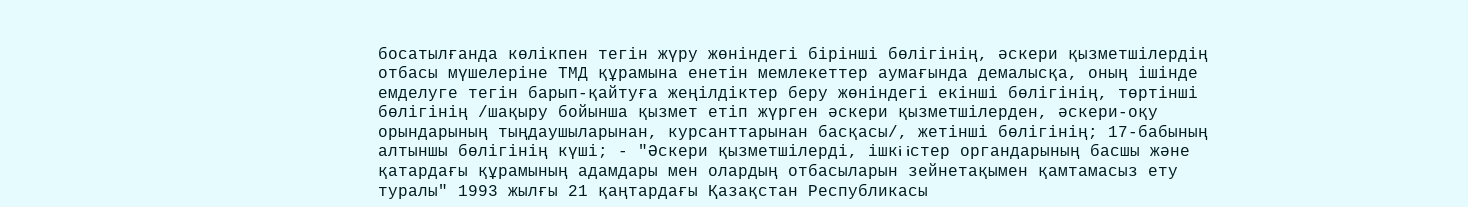босатылғанда көлiкпен тегiн жүру жөнiндегi бiрiншi бөлiгiнiң, әскери қызметшiлердiң отбасы мүшелерiне ТМД құрамына енетiн мемлекеттер аумағында демалысқа, оның iшiнде емделуге тегiн барып-қайтуға жеңiлдiктер беру жөнiндегi екiншi бөлiгiнiң, төртiншi бөлiгiнiң /шақыру бойынша қызмет етiп жүрген әскери қызметшiлерден, әскери-оқу орындарының тыңдаушыларынан, курсанттарынан басқасы/, жетiншi бөлiгiнiң; 17-бабының алтыншы бөлiгiнiң күшi; - "Әскери қызметшiлердi, iшкi iстер органдарының басшы және қатардағы құрамының адамдары мен олардың отбасыларын зейнетақымен қамтамасыз ету туралы" 1993 жылғы 21 қаңтардағы Қазақстан Республикасы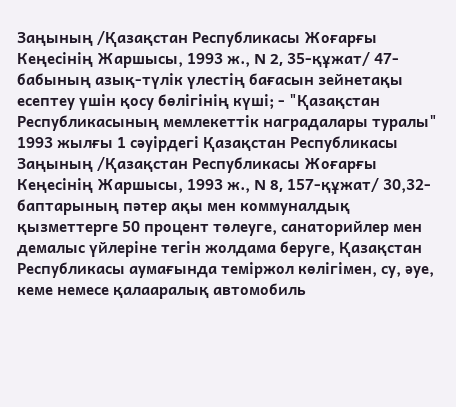Заңының /Қазақстан Республикасы Жоғарғы Кеңесiнiң Жаршысы, 1993 ж., N 2, 35-құжат/ 47-бабының азық-түлiк үлестiң бағасын зейнетақы есептеу үшiн қосу бөлiгiнiң күшi; - "Қазақстан Республикасының мемлекеттiк наградалары туралы" 1993 жылғы 1 сәуiрдегi Қазақстан Республикасы Заңының /Қазақстан Республикасы Жоғарғы Кеңесiнiң Жаршысы, 1993 ж., N 8, 157-құжат/ 30,32-баптарының пәтер ақы мен коммуналдық қызметтерге 50 процент төлеуге, санаторийлер мен демалыс үйлерiне тегiн жолдама беруге, Қазақстан Республикасы аумағында темiржол көлiгiмен, су, әуе, кеме немесе қалааралық автомобиль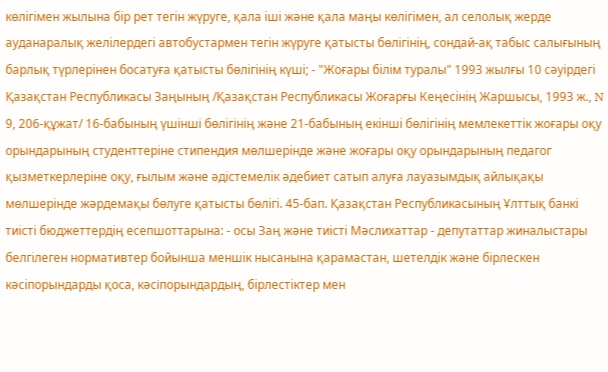көлiгiмен жылына бiр рет тегiн жүруге, қала iшi және қала маңы көлiгiмен, ал селолық жерде ауданаралық желiлердегi автобустармен тегiн жүруге қатысты бөлiгiнiң, сондай-ақ табыс салығының барлық түрлерiнен босатуға қатысты бөлiгiнiң күшi; - "Жоғары бiлiм туралы" 1993 жылғы 10 сәуiрдегi Қазақстан Республикасы Заңының /Қазақстан Республикасы Жоғарғы Кеңесiнiң Жаршысы, 1993 ж., N 9, 206-құжат/ 16-бабының үшiншi бөлiгiнiң және 21-бабының екiншi бөлiгiнiң мемлекеттiк жоғары оқу орындарының студенттерiне стипендия мөлшерiнде және жоғары оқу орындарының педагог қызметкерлерiне оқу, ғылым және әдiстемелiк әдебиет сатып алуға лауазымдық айлықақы мөлшерiнде жәрдемақы бөлуге қатысты бөлiгi. 45-бап. Қазақстан Республикасының Ұлттық банкi тиiстi бюджеттердiң есепшоттарына: - осы Заң және тиiстi Мәслихаттар - депутаттар жиналыстары белгiлеген нормативтер бойынша меншiк нысанына қарамастан, шетелдiк және бiрлескен кәсiпорындарды қоса, кәсіпорындардың, бiрлестiктер мен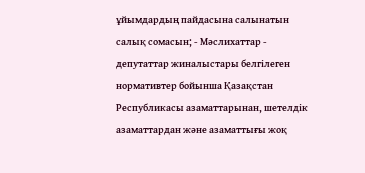ұйымдардың пайдасына салынатын салық сомасын; - Мәслихаттар - депутаттар жиналыстары белгiлеген нормативтер бойынша Қазақстан Республикасы азаматтарынан, шетелдiк азаматтардан және азаматтығы жоқ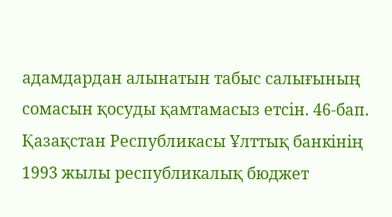адамдардан алынатын табыс салығының сомасын қосуды қамтамасыз етсiн. 46-бап. Қазақстан Республикасы Ұлттық банкiнiң 1993 жылы республикалық бюджет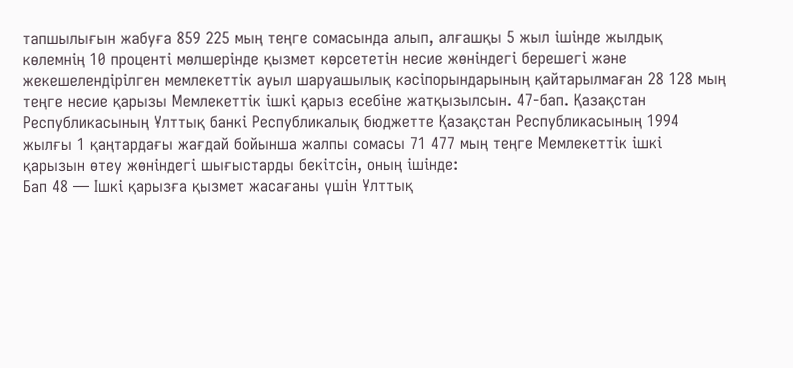тапшылығын жабуға 859 225 мың теңге сомасында алып, алғашқы 5 жыл iшiнде жылдық көлемнiң 10 процентi мөлшерiнде қызмет көрсететiн несие жөнiндегi берешегi және жекешелендiрiлген мемлекеттiк ауыл шаруашылық кәсiпорындарының қайтарылмаған 28 128 мың теңге несие қарызы Мемлекеттiк iшкi қарыз есебiне жатқызылсын. 47-бап. Қазақстан Республикасының Ұлттық банкi Республикалық бюджетте Қазақстан Республикасының 1994 жылғы 1 қаңтардағы жағдай бойынша жалпы сомасы 71 477 мың теңге Мемлекеттiк iшкi қарызын өтеу жөнiндегi шығыстарды бекiтсiн, оның iшiнде:
Бап 48 — Iшкi қарызға қызмет жасағаны үшiн Ұлттық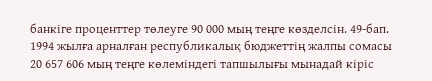банкiге проценттер төлеуге 90 000 мың теңге көзделсiн. 49-бап. 1994 жылға арналған республикалық бюджеттiң жалпы сомасы 20 657 606 мың теңге көлемiндегi тапшылығы мынадай кiрiс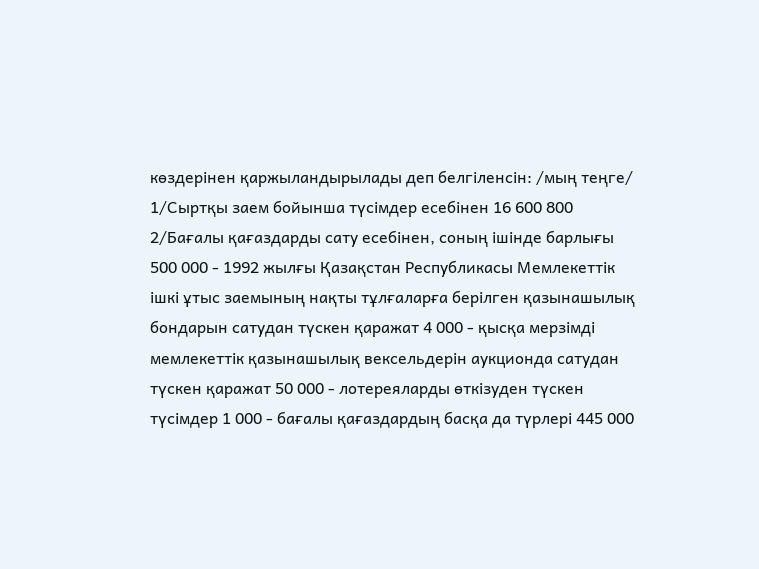көздерiнен қаржыландырылады деп белгiленсiн: /мың теңге/ 1/Сыртқы заем бойынша түсiмдер есебiнен 16 600 800 2/Бағалы қағаздарды сату есебiнен, соның iшiнде барлығы 500 000 - 1992 жылғы Қазақстан Республикасы Мемлекеттiк iшкi ұтыс заемының нақты тұлғаларға берiлген қазынашылық бондарын сатудан түскен қаражат 4 000 - қысқа мерзiмдi мемлекеттiк қазынашылық вексельдерiн аукционда сатудан түскен қаражат 50 000 - лотереяларды өткiзуден түскен түсiмдер 1 000 - бағалы қағаздардың басқа да түрлерi 445 000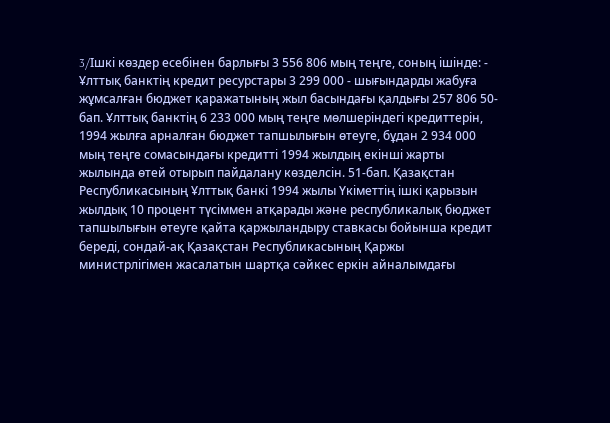3/Iшкi көздер есебiнен барлығы 3 556 806 мың теңге, соның iшiнде: - Ұлттық банктiң кредит ресурстары 3 299 000 - шығындарды жабуға жұмсалған бюджет қаражатының жыл басындағы қалдығы 257 806 50-бап. Ұлттық банктiң 6 233 000 мың теңге мөлшерiндегi кредиттерiн, 1994 жылға арналған бюджет тапшылығын өтеуге, бұдан 2 934 000 мың теңге сомасындағы кредиттi 1994 жылдың екiншi жарты жылында өтей отырып пайдалану көзделсiн. 51-бап. Қазақстан Республикасының Ұлттық банкi 1994 жылы Үкiметтiң iшкi қарызын жылдық 10 процент түсiммен атқарады және республикалық бюджет тапшылығын өтеуге қайта қаржыландыру ставкасы бойынша кредит бередi, сондай-ақ Қазақстан Республикасының Қаржы министрлiгiмен жасалатын шартқа сәйкес еркiн айналымдағы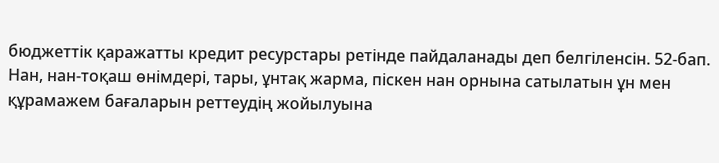бюджеттiк қаражатты кредит ресурстары ретiнде пайдаланады деп белгiленсiн. 52-бап. Нан, нан-тоқаш өнiмдерi, тары, ұнтақ жарма, пiскен нан орнына сатылатын ұн мен құрамажем бағаларын реттеудiң жойылуына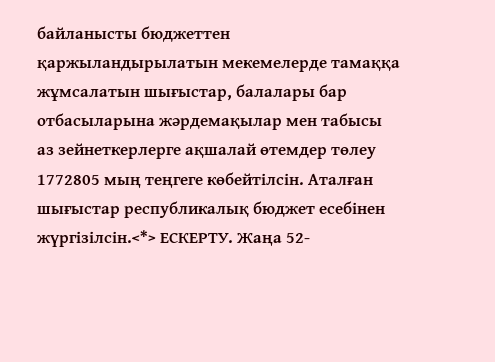байланысты бюджеттен қаржыландырылатын мекемелерде тамаққа жұмсалатын шығыстар, балалары бар отбасыларына жәрдемақылар мен табысы аз зейнеткерлерге ақшалай өтемдер төлеу 1772805 мың теңгеге көбейтiлсiн. Аталған шығыстар республикалық бюджет есебiнен жүргiзiлсiн.<*> ЕСКЕРТУ. Жаңа 52-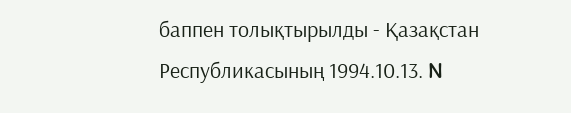баппен толықтырылды - Қазақстан Республикасының 1994.10.13. N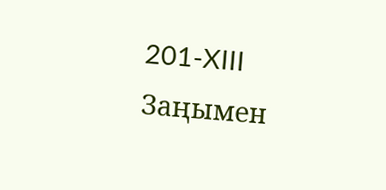201-XIII Заңымен